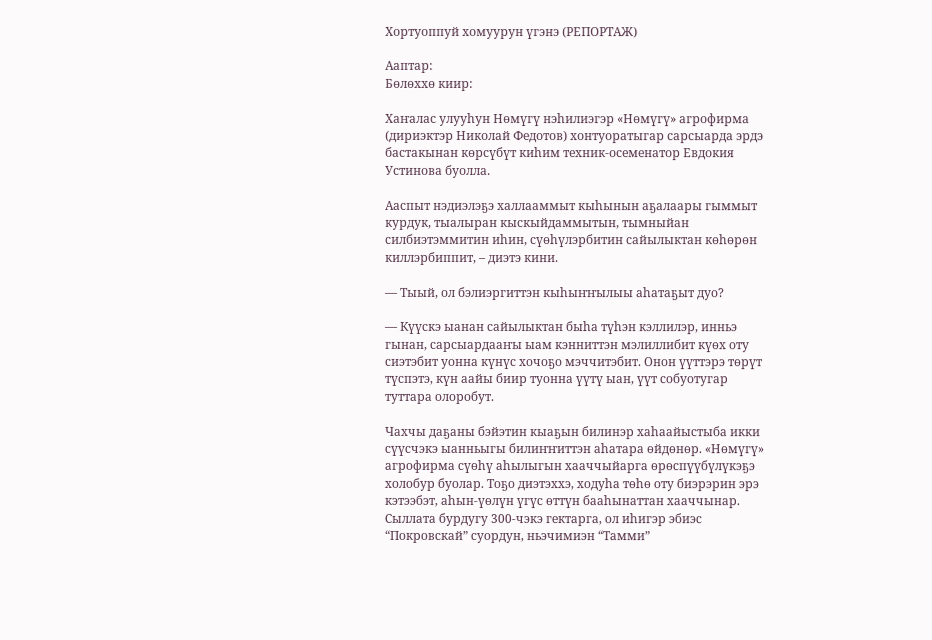Хортуоппуй хомуурун үгэнэ (РЕПОРТАЖ)

Ааптар:
Бөлөххө киир:

Хаҥалас улууһун Нөмүгү нэһилиэгэр «Нөмүгү» агрофирма (дириэктэр Николай Федотов) хонтуоратыгар сарсыарда эрдэ бастакынан көрсүбүт киһим техник-осеменатор Евдокия Устинова буолла.

Ааспыт нэдиэлэҕэ халлааммыт кыһынын аҕалаары гыммыт курдук, тыалыран кыскыйдаммытын, тымныйан силбиэтэммитин иһин, сүөһүлэрбитин сайылыктан көһөрөн киллэрбиппит, – диэтэ кини.

— Тыый, ол бэлиэргиттэн кыһыҥҥылыы аһатаҕыт дуо?

— Күүскэ ыанан сайылыктан быһа түһэн кэллилэр, инньэ гынан, сарсыардааҥы ыам кэнниттэн мэлиллибит күөх оту сиэтэбит уонна күнүс хочоҕо мэччитэбит. Онон үүттэрэ төрүт түспэтэ, күн аайы биир туонна үүтү ыан, үүт собуотугар туттара олоробут.

Чахчы даҕаны бэйэтин кыаҕын билинэр хаһаайыстыба икки сүүсчэкэ ыанньыгы билиҥҥиттэн аһатара өйдөнөр. «Нөмүгү» агрофирма сүөһү аһылыгын хааччыйарга өрөспүүбүлүкэҕэ холобур буолар. Тоҕо диэтэххэ, ходуһа төһө оту биэрэрин эрэ кэтээбэт, аһын-үөлүн үгүс өттүн бааһынаттан хааччынар. Сыллата бурдугу 300-чэкэ гектарга, ол иһигэр эбиэс “Покровскай” суордун, ньэчимиэн “Тамми”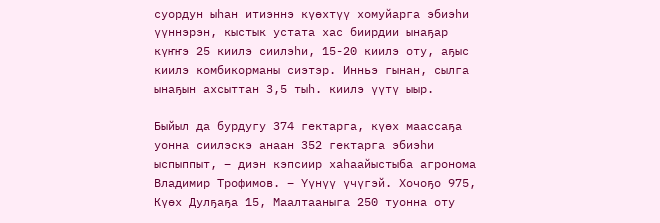суордун ыһан итиэннэ күөхтүү хомуйарга эбиэһи үүннэрэн, кыстык устата хас биирдии ынаҕар күҥҥэ 25 киилэ сиилэһи, 15-20 киилэ оту, аҕыс киилэ комбикорманы сиэтэр. Инньэ гынан, сылга ынаҕын ахсыттан 3,5 тыһ. киилэ үүтү ыыр.

Быйыл да бурдугу 374 гектарга, күөх маассаҕа уонна сиилэскэ анаан 352 гектарга эбиэһи ыспыппыт, – диэн кэпсиир хаһаайыстыба агронома Владимир Трофимов. – Үүнүү үчүгэй. Хочоҕо 975, Күөх Дулҕаҕа 15, Маалтааныга 250 туонна оту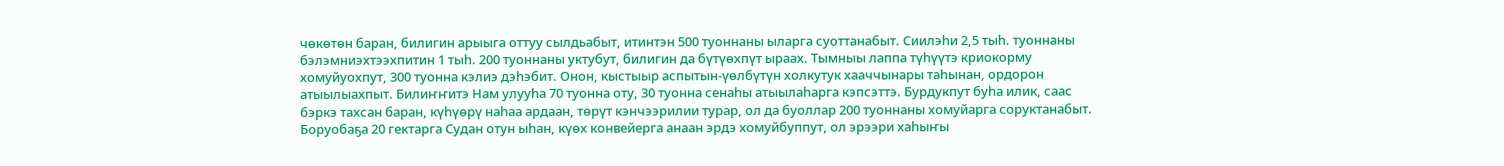чөкөтөн баран, билигин арыыга оттуу сылдьабыт, итинтэн 500 туоннаны ыларга суоттанабыт. Сиилэһи 2,5 тыһ. туоннаны бэлэмниэхтээхпитин 1 тыһ. 200 туоннаны уктубут, билигин да бүтүөхпүт ыраах. Тымныы лаппа түһүүтэ криокорму хомуйуохпут, 300 туонна кэлиэ дэһэбит. Онон, кыстыыр аспытын-үөлбүтүн холкутук хааччынары таһынан, ордорон атыылыахпыт. Билиҥҥитэ Нам улууһа 70 туонна оту, 30 туонна сенаһы атыылаһарга кэпсэттэ. Бурдукпут буһа илик, саас бэркэ тахсан баран, күһүөрү наһаа ардаан, төрүт кэнчээрилии турар, ол да буоллар 200 туоннаны хомуйарга соруктанабыт. Боруобаҕа 20 гектарга Судан отун ыһан, күөх конвейерга анаан эрдэ хомуйбуппут, ол эрээри хаһыҥы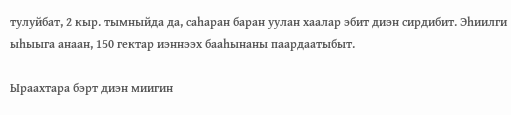тулуйбат, 2 кыр. тымныйда да, саһаран баран уулан хаалар эбит диэн сирдибит. Эһиилги ыһыыга анаан, 150 гектар иэннээх бааһынаны паардаатыбыт.

Ыраахтара бэрт диэн миигин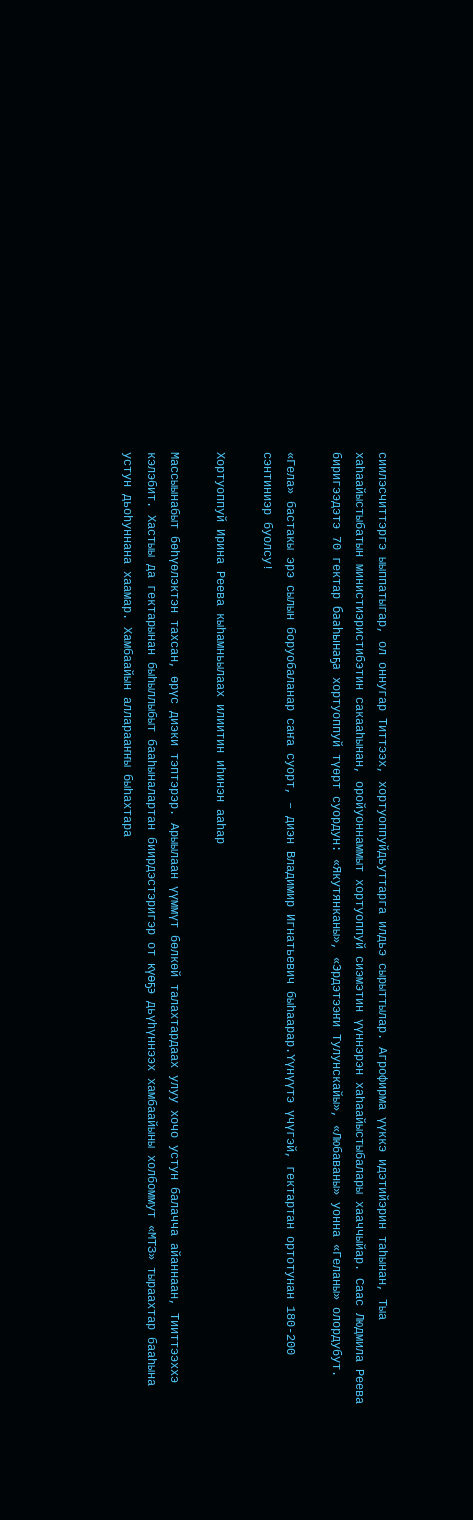сиилэсчиттэргэ ыыппатыгар, ол оннугар Титтээх, хортуоппуйдьуттарга илдьэ сырыттылар. Агрофирма үүккэ идэтийэрин таһынан, Тыа хаһаайыстыбатын министиэристибэтин сакааһынан, оройуоннаммыт хортуоппуй сиэмэтин үүннэрэн хаһаайыстыбалары хааччыйар. Саас Людмила Реева биригээдэтэ 70 гектар бааһынаҕа хортуоппуй түөрт суордун: «Якутянканы», «Эрдэтээҥи Тулунскайы», «Любаваны» уонна «Геланы» олордубут.

«Гела» бастакы эрэ сылын боруобаланар саҥа суорт, – диэн Владимир Игнатьевич быһаарар.Үүнүүтэ үчүгэй, гектартан ортотунан 180-200 сэнтиниэр буолсу!

Хортуоппуй Ирина Реева кыһамньылаах илиитин иһинэн ааһар

Массыынабыт бөһүөлэктэн тахсан, өрүс диэки тэптэрэр. Арыылаан үүммүт бөлкөй талахтардаах улуу хочо устун балачча айаннаан, Тииттээххэ кэлэбит. Хастыы да гектарынан быһыллыбыт бааһыналартан биирдэстэригэр от күөҕэ дьүһүннээх хамбаайыны холбоммут «МТЗ» тыраахтар бааһына устун дьоһуннана хаамар. Хамбаайын алларааҥҥы быһахтара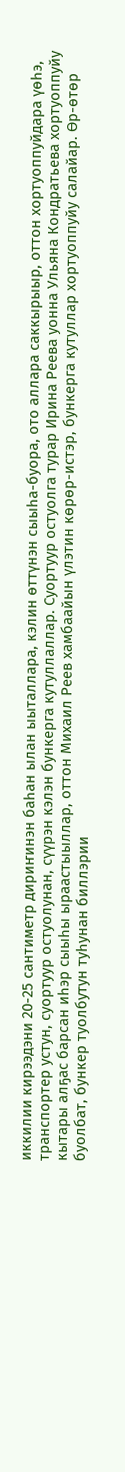иккилии кирээдэни 20-25 сантиметр дириҥинэн баһан ылан ыыталлара, кэлин өттүнэн сыыһа-буора, ото аллара саккырыыр, оттон хортуоппуйдара үөһэ, транспортер устун, суортуур остуолунан, сүүрэн кэлэн бункерга кутуллаллар. Суортуур остуолга турар Ирина Реева уонна Ульяна Кондратьева хортуоппуйу кытары алҕас барсан иһэр сыыһы ыраастыыллар, оттон Михаил Реев хамбаайын үлэтин көрөр-истэр, бункерга кутуллар хортуоппуйу салайар. Өр-өтөр буолбат, бункер туолбутун туһунан биллэрии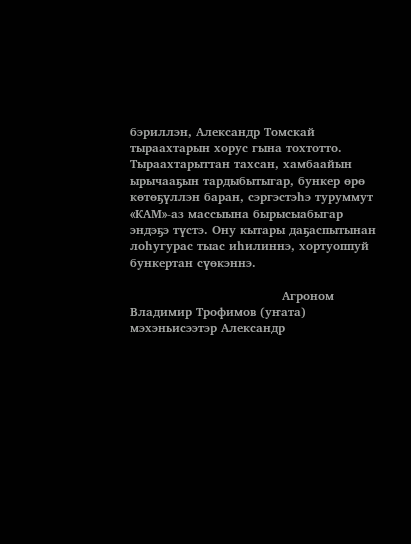бэриллэн, Александр Томскай тыраахтарын хорус гына тохтотто. Тыраахтарыттан тахсан, хамбаайын ырычааҕын тардыбытыгар, бункер өрө көтөҕүллэн баран, сэргэстэһэ туруммут «КАМ»-аз массыына бырысыабыгар эндэҕэ түстэ. Ону кытары даҕаспытынан лоһугурас тыас иһилиннэ, хортуоппуй бункертан сүөкэннэ.

                                      Агроном Владимир Трофимов (уҥата) мэхэньисээтэр Александр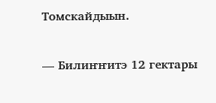Томскайдыын.

— Билиҥҥитэ 12 гектары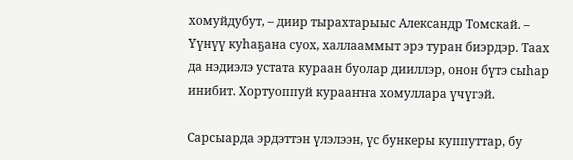хомуйдубут, – диир тырахтарыыс Александр Томскай. – Үүнүү куһаҕана суох, халлааммыт эрэ туран биэрдэр. Таах да нэдиэлэ устата кураан буолар дииллэр, онон бүтэ сыһар инибит. Хортуоппуй курааҥҥа хомуллара үчүгэй.

Сарсыарда эрдэттэн үлэлээн, үс бункеры куппуттар, бу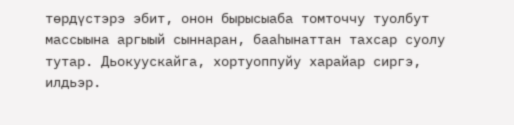төрдүстэрэ эбит, онон бырысыаба томточчу туолбут массыына аргыый сыннаран, бааһынаттан тахсар суолу тутар. Дьокуускайга, хортуоппуйу харайар сиргэ, илдьэр.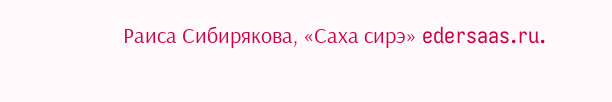Раиса Сибирякова, «Саха сирэ» edersaas.ru.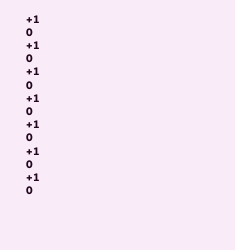+1
0
+1
0
+1
0
+1
0
+1
0
+1
0
+1
0